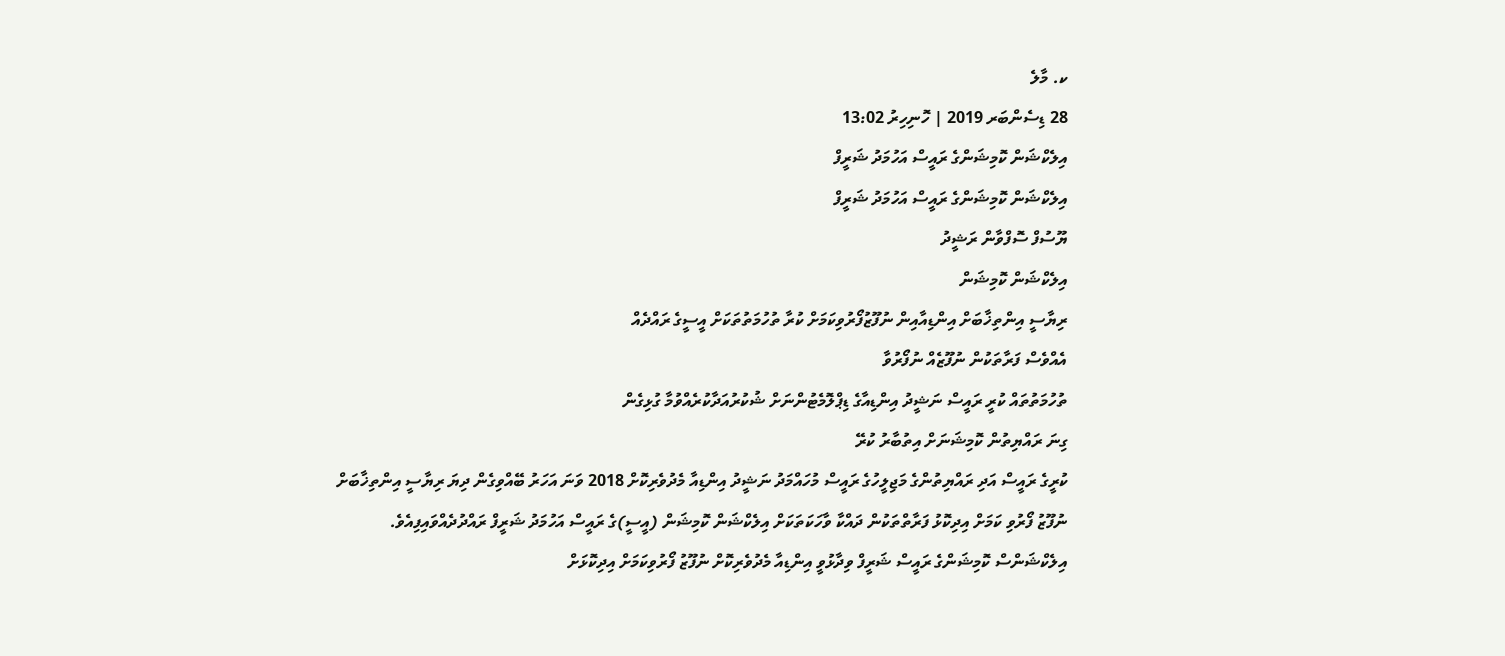ކ. މާލެ
28 ޑިސެންބަރ 2019 | ހޮނިހިރު 13:02
އިލެކްޝަން ކޮމިޝަންގެ ރައީސް އަހުމަދު ޝަރީފް
އިލެކްޝަން ކޮމިޝަންގެ ރައީސް އަހުމަދު ޝަރީފް
ޔޫސުފް ސޮފްވާން ރަޝީދު
އިލެކްޝަން ކޮމިޝަން
ރިޔާސީ އިންތިޚާބަށް އިންޑިއާއިން ނުފޫޒުފޯރުވިކަމަށް ކުރާ ތުހުމަތުތަކަށް އީސީގެ ރައްދެއް
އެއްވެސް ފަރާތަކުން ނުފޫޒެއް ނުފޯރުވާ
ތުހުމަތުތައް ކުރީ ރައީސް ނަޝީދު އިންޑިއާގެ ޑިޕްލޮމެޓުންނަށް ޝުކުރުއަދާކުރެއްވުމާ ގުޅިގެން
ގިނަ ރައްޔިތުން ކޮމިޝަނަށް އިތުބާރު ކުރޭ
ކުރީގެ ރައީސް އަދި ރައްޔިތުންގެ މަޖިލީހުގެ ރައީސް މުހައްމަދު ނަޝީދު އިންޑިއާ މެދުވެރިކޮށް 2018 ވަނަ އަހަރު ބޭއްވިގެން ދިޔަ ރިޔާސީ އިންތިޚާބަށް ނުފޫޒު ފޯރުވި ކަމަށް އިދިކޮޅު ފަރާތްތަކުން ދައްކާ ވާހަކަތަކަށް އިލެކްޝަން ކޮމިޝަން (އީސީ)ގެ ރައީސް އަހުމަދު ޝަރީފް ރައްދުދެއްވައިފިއެވެ.
އިލެކްޝަންސް ކޮމިޝަންގެ ރައީސް ޝަރީފް ވިދާޅުވީ އިންޑިއާ މެދުވެރިކޮށް ނުފޫޒު ފޯރުވިކަމަށް އިދިކޮޅަށް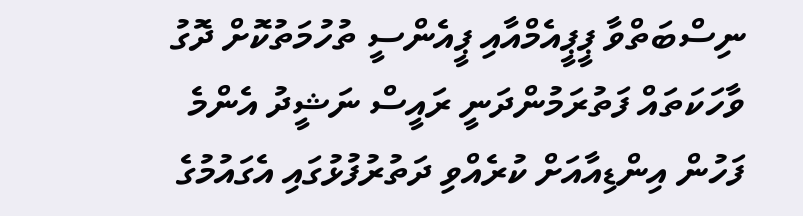ނިސްބަތްވާ ޕީޕީއެމްއާއި ޕީއެންސީ ތުހުމަތުކޮށް ދޮގު ވާހަކަތައް ފަތުރަމުންދަނީ ރައީސް ނަޝީދު އެންމެ ފަހުން އިންޑިއާއަށް ކުރެއްވި ދަތުރުފުޅުގައި އެގައުމުގެ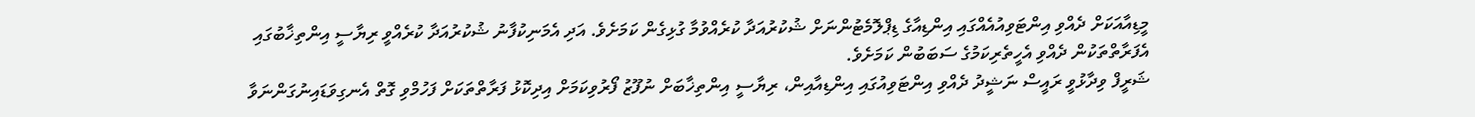މީޑިއާއަކަށް ދެއްވި އިންޓަވިއުއެއްގައި އިންޑިއާގެ ޑިޕްލޮމެޓުންނަށް ޝުކުރުއަދާ ކުރެއްވުމާ ގުޅިގެން ކަމަށެވެ. އަދި އެމަނިކުފާނު ޝުކުރުއަދާ ކުރެއްވީ ރިޔާސީ އިންތިޚާބުގައި އެފަރާތްތަކުން ދެއްވި އެހީތެރިކަމުގެ ސަބަބުން ކަމަށެވެ.
ޝަރީފް ވިދާޅުވީ ރައީސް ނަޝީދު ދެއްވި އިންޓަވިއުގައި އިންޑިއާއިން، ރިޔާސީ އިންތިޚާބަށް ނުފޫޒު ފޯރުވިކަމަށް އިދިކޮޅު ފަރާތްތަކަށް ފަހުމްވި ގޮތް އެނގިވަޑައިނުގަންނަވާ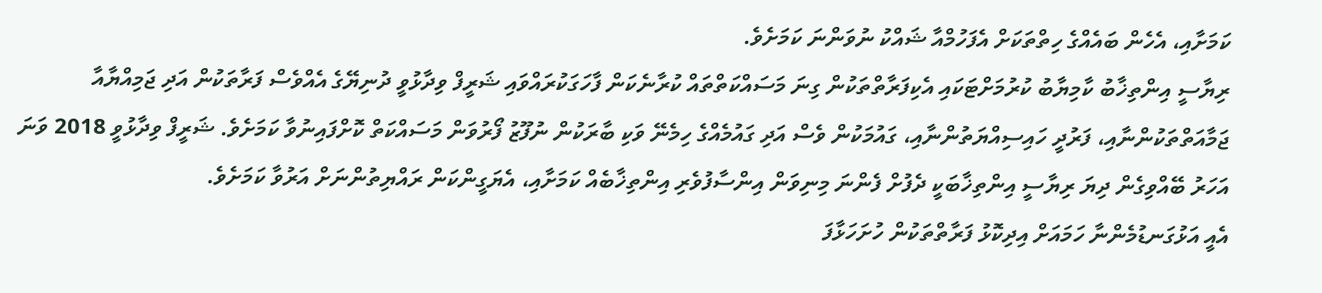ކަމަށާއި، އެހެން ބައެއްގެ ހިތްތަކަށް އެފަހުމްއާ ޝައްކު ނުވަންނަ ކަމަށެވެ.
ރިޔާސީ އިންތިޚާބު ކާމިޔާބު ކުރުމަށްޓަކައި އެކިފަރާތްތަކުން ގިނަ މަސައްކަތްތައް ކުރާނެކަން ފާހަގަކުރައްވައި ޝަރީފް ވިދާޅުވީ ދުނިޔޭގެ އެއްވެސް ފަރާތަކުން އަދި ޖަމިއްޔާއާ ޖަމާއަތްތަކުންނާއި، ފަރުދީ ހައިސިއްޔަތުންނާއި، ގައުމަކުން ވެސް އަދި ގައުމެއްގެ ހިމެނޭ ވަކި ބާރަކުން ނުފޫޒު ފޯރުވަން މަސައްކަތް ކޮށްފައިނުވާ ކަމަށެވެ. ޝަރީފް ވިދާޅުވީ 2018 ވަނަ އަހަރު ބޭއްވިގެން ދިޔަ ރިޔާސީ އިންތިޚާބަކީ ދެފުށް ފެންނަ މިނިވަން އިންސާފުވެރި އިންތިޚާބެއް ކަމަށާއި، އެޔަގީންކަން ރައްޔިތުންނަށް އަރުވާ ކަމަށެވެ.
އެއީ އަޅުގަނޑުމެންނާ ހަމައަށް އިދިކޮޅު ފަރާތްތަކުން ހުށަހަޅާފަ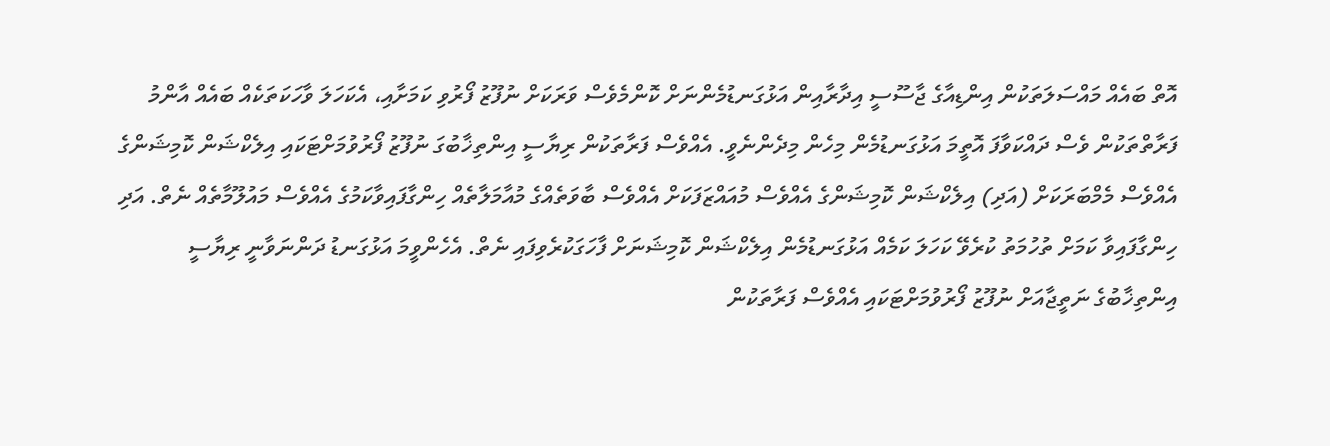އޮތް ބައެއް މައްސަލަތަކުން އިންޑިއާގެ ޖާސޫސީ އިދާރާއިން އަޅުގަނޑުމެންނަށް ކޮންމެވެސް ވަރަކަށް ނުފޫޒު ފޯރުވި ކަމަށާއި، އެކަހަލަ ވާހަކަތަކެއް ބައެއް އާންމު ފަރާތްތަކުން ވެސް ދައްކަވާފަ އޮތީމަ އަޅުގަނޑުމެން މިހެން މިދެންނެވީ. އެއްވެސް ފަރާތަކުން ރިޔާސީ އިންތިޚާބުގަ ނުފޫޒު ފޯރުވުމަށްޓަކައި އިލެކްޝަން ކޮމިޝަންގެ އެއްވެސް މެމްބަރަކަށް (އަދި) އިލެކްޝަން ކޮމިޝަންގެ އެއްވެސް މުއައްޒަފަކަށް އެއްވެސް ބާވަތެއްގެ މުއާމަލާތެއް ހިންގާފައިވާކަމުގެ އެއްވެސް މައުލޫމާތެއް ނެތް. އަދި ހިންގާފައިވާ ކަމަށް ތުހުމަތު ކުރެވޭ ކަހަލަ ކަމެއް އަޅުގަނޑުމެން އިލެކްޝަން ކޮމިޝަނަށް ފާހަގަކުރެވިފައި ނެތް. އެހެންވީމަ އަޅުގަނޑު ދަންނަވާނީ ރިޔާސީ އިންތިޚާބުގެ ނަތީޖާއަށް ނުފޫޒު ފޯރުވުމަށްޓަކައި އެއްވެސް ފަރާތަކުން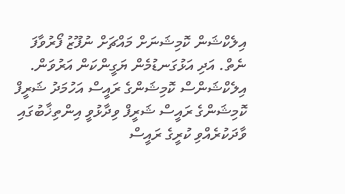އިލެކްޝަން ކޮމިޝަނަށް މައްޗަށް ނުފޫޒު ފޯރުވާފަ ނެތް. އަދި އަޅުގަނޑުމެން ޔަގީންކަން އަރުވަން.
އިލެކްޝަންސް ކޮމިޝަންގެ ރައީސް އަހުމަދު ޝަރީފް
ކޮމިޝަންގެ ރައީސް ޝަރީފް ވިދާޅުވީ އިންތިޚާބުގައި ވާދަކުރެއްވި ކުރީގެ ރައީސް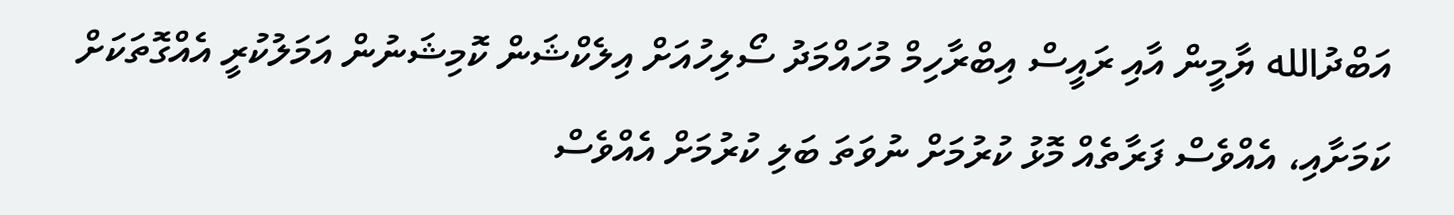އަބްދުالله ޔާމީން އާއި ރައީސް އިބްރާހިމް މުހައްމަދު ސޯލިހުއަށް އިލެކްޝަން ކޮމިޝަނުން އަމަލުކުރީ އެއްގޮތަކަށް ކަމަށާއި، އެއްވެސް ފަރާތެއް މޮޅު ކުރުމަށް ނުވަތަ ބަލި ކުރުމަށް އެއްވެސް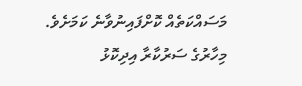މަސައްކަތެއް ކޮށްފައިނުވާނެ ކަމަށެވެ.
މިހާރުގެ ސަރުކާރާ އިދިކޮޅު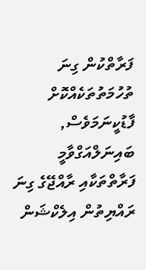ފަރާތްކުން ގިނަ ތުހުމަތުތަކެއްކޮށް ފާޑުކީނަމަވެސް, ބައިނަލްއަގްވާމީ ފަރާތްތަކާއި ރާއްޖޭގެ ގިނަ ރައްޔިތުން އިލެކްޝަން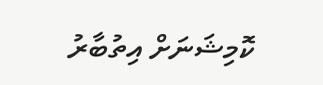ކޮމިޝަނަށް އިތުބާރު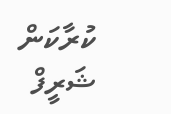ކުރާކަން ޝަރީފް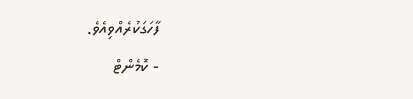ފާހަގަކުރެއްވިއެވެ.
- ކޮމެންޓް